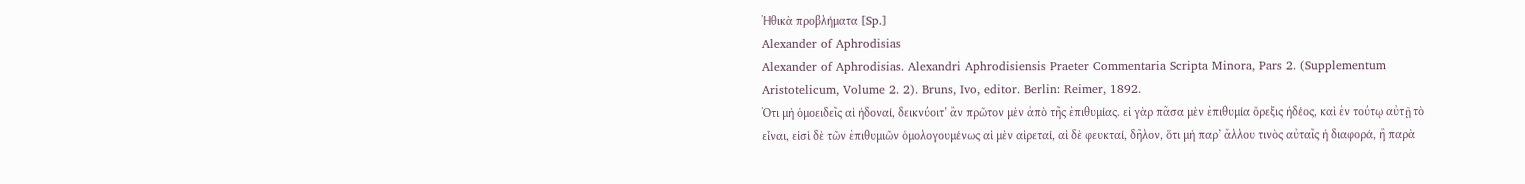Ἠθικὰ προβλήματα [Sp.]
Alexander of Aphrodisias
Alexander of Aphrodisias. Alexandri Aphrodisiensis Praeter Commentaria Scripta Minora, Pars 2. (Supplementum Aristotelicum, Volume 2. 2). Bruns, Ivo, editor. Berlin: Reimer, 1892.
Ὀτι μὴ ὁμοειδεῖς αἱ ἡδοναί, δεικνύοιτ’ ἂν πρῶτον μὲν ἀπὸ τῆς ἐπιθυμίας. εἰ γὰρ πᾶσα μὲν ἐπιθυμία ὄρεξις ἡδέος, καὶ ἐν τούτῳ αὐτῇ τὸ εἶναι, εἰσὶ δὲ τῶν ἐπιθυμιῶν ὁμολογουμένως αἱ μὲν αἱρεταί, αἱ δὲ φευκταί, δῆλον, ὅτι μὴ παρ’ ἄλλου τινὸς αὐταῖς ἡ διαφορά, ἢ παρὰ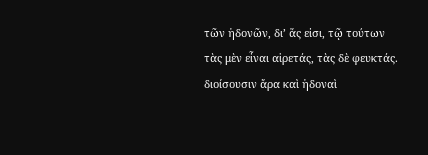τῶν ἡδονῶν, δι’ ἅς εἰσι, τῷ τούτων τὰς μὲν εἶναι αἱρετάς, τὰς δὲ φευκτάς. διοίσουσιν ἄρα καὶ ἡδοναὶ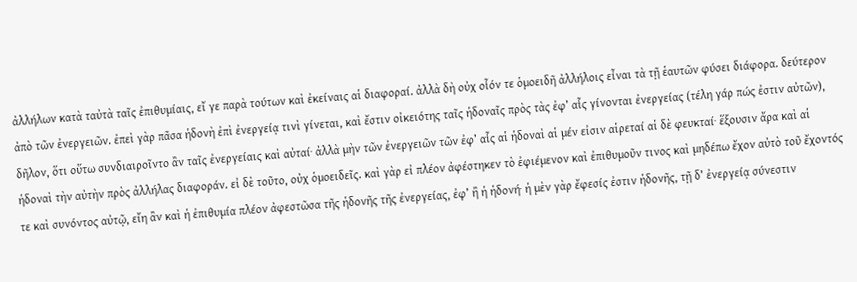ἀλλήλων κατὰ ταὐτὰ ταῖς ἐπιθυμίαις, εἴ γε παρὰ τούτων καὶ ἐκείναις αἱ διαφοραί. ἀλλὰ δὴ οὐχ οἷόν τε ὁμοειδῆ ἀλλήλοις εἶναι τὰ τῇ ἑαυτῶν φύσει διάφορα. δεύτερον ἀπὸ τῶν ἐνεργειῶν. ἐπεὶ γὰρ πᾶσα ἡδονὴ ἐπὶ ἐνεργείᾳ τινὶ γίνεται, καὶ ἔστιν οἰκειότης ταῖς ἡδοναῖς πρὸς τὰς ἐφ’ αἷς γίνονται ἐνεργείας (τέλη γάρ πώς ἐστιν αὐτῶν), δῆλον, ὅτι οὕτω συνδιαιροῖντο ἂν ταῖς ἐνεργείαις καὶ αὐταί· ἀλλὰ μὴν τῶν ἐνεργειῶν τῶν ἐφ’ αἷς αἱ ἡδοναὶ αἱ μέν εἰσιν αἱρεταί αἱ δὲ φευκταί· ἕξουσιν ἄρα καὶ αἱ ἡδοναὶ τὴν αὐτὴν πρὸς ἀλλήλας διαφοράν. εἰ δὲ τοῦτο, οὐχ ὁμοειδεῖς. καὶ γὰρ εἰ πλέον ἀφέστηκεν τὸ ἐφιέμενον καὶ ἐπιθυμοῦν τινος καὶ μηδέπω ἔχον αὐτὸ τοῦ ἔχοντός τε καὶ συνόντος αὐτῷ, εἴη ἂν καὶ ἡ ἐπιθυμία πλέον ἀφεστῶσα τῆς ἡδονῆς τῆς ἐνεργείας, ἐφ’ ἢ ἡ ἡδονή· ἡ μὲν γὰρ ἔφεσίς ἐστιν ἡδονῆς, τῇ δ’ ἐνεργείᾳ σύνεστιν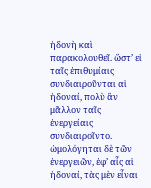ἡδονὴ καὶ παρακολουθεῖ. ὥστ’ εἰ ταῖς ἐπιθυμίαις συνδιαιροῦνται αἱ ἡδοναί, πολὺ ἂν μᾶλλον ταῖς ἐνεργείαις συνδιαιροῖντο. ὡμολόγηται δὲ τῶν ἐνεργειῶν, ἐφ’ αἷς αἱ ἡδοναί, τὰς μὲν εἶναι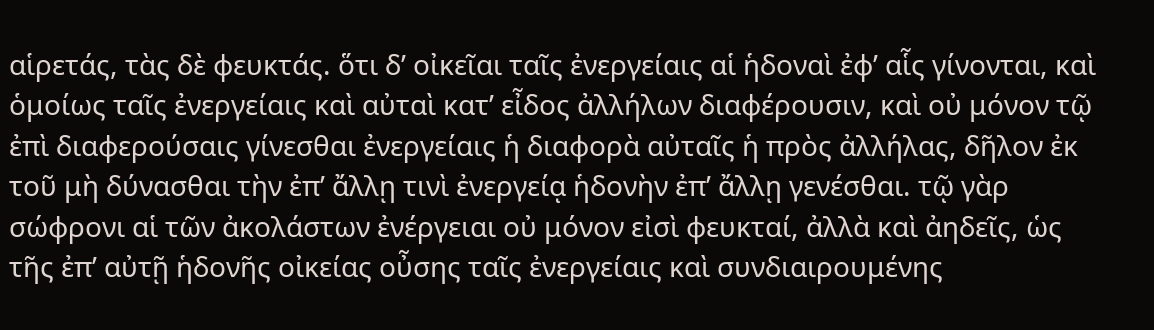αἱρετάς, τὰς δὲ φευκτάς. ὅτι δ’ οἰκεῖαι ταῖς ἐνεργείαις αἱ ἡδοναὶ ἐφ’ αἷς γίνονται, καὶ ὁμοίως ταῖς ἐνεργείαις καὶ αὐταὶ κατ’ εἶδος ἀλλήλων διαφέρουσιν, καὶ οὐ μόνον τῷ ἐπὶ διαφερούσαις γίνεσθαι ἐνεργείαις ἡ διαφορὰ αὐταῖς ἡ πρὸς ἀλλήλας, δῆλον ἐκ τοῦ μὴ δύνασθαι τὴν ἐπ’ ἄλλῃ τινὶ ἐνεργείᾳ ἡδονὴν ἐπ’ ἄλλῃ γενέσθαι. τῷ γὰρ σώφρονι αἱ τῶν ἀκολάστων ἐνέργειαι οὐ μόνον εἰσὶ φευκταί, ἀλλὰ καὶ ἀηδεῖς, ὡς τῆς ἐπ’ αὐτῇ ἡδονῆς οἰκείας οὖσης ταῖς ἐνεργείαις καὶ συνδιαιρουμένης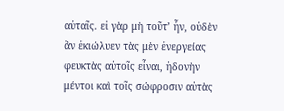αὐταῖς. εἰ γὰρ μὴ τοῦτ’ ἦν, οὐδὲν ἂν ἐκιώλυεν τὰς μὲν ἐνεργείας φευκτὰς αὐτοῖς εἶναι, ἡδονὴν μέντοι καὶ τοῖς σώφροσιν αὐτὰς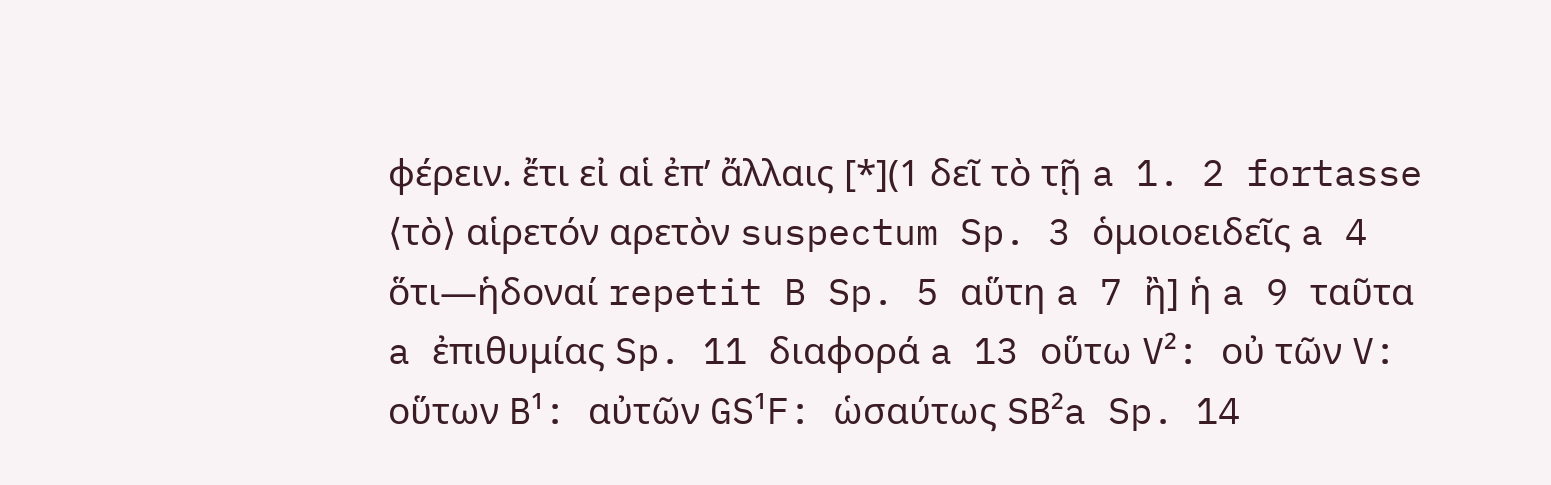φέρειν. ἔτι εἰ αἱ ἐπ’ ἄλλαις [*](1 δεῖ τὸ τῇ a 1. 2 fortasse ⟨τὸ⟩ αἱρετόν αρετὸν suspectum Sp. 3 ὁμοιοειδεῖς a 4 ὅτι—ἡδοναί repetit B Sp. 5 αὕτη a 7 ἢ] ἡ a 9 ταῦτα a ἐπιθυμίας Sp. 11 διαφορά a 13 οὕτω V²: οὐ τῶν V: οὕτων B¹: αὐτῶν GS¹F: ὡσαύτως SB²a Sp. 14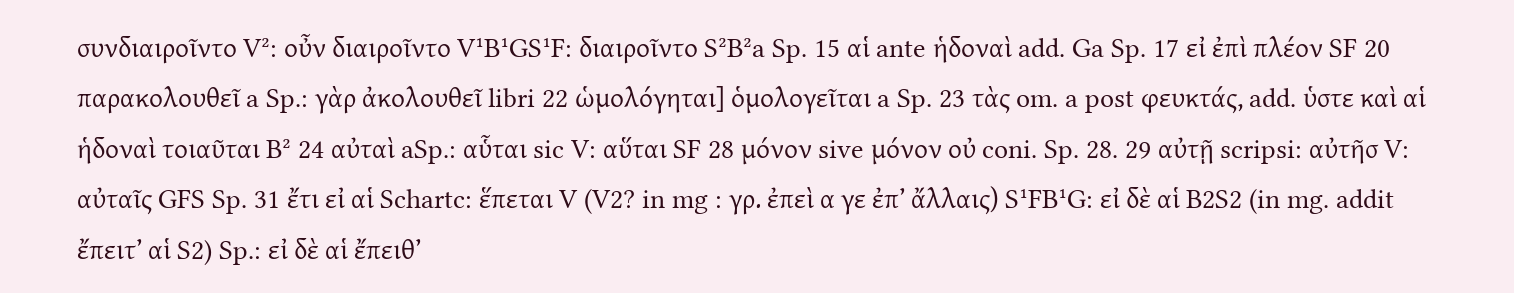συνδιαιροῖντο V²: οὖν διαιροῖντο V¹B¹GS¹F: διαιροῖντο S²B²a Sp. 15 αἱ ante ἡδοναὶ add. Ga Sp. 17 εἰ ἐπὶ πλέον SF 20 παρακολουθεῖ a Sp.: γὰρ ἀκολουθεῖ libri 22 ὡμολόγηται] ὁμολογεῖται a Sp. 23 τὰς om. a post φευκτάς, add. ὑστε καὶ αἱ ἡδοναὶ τοιαῦται B² 24 αὐταὶ aSp.: αὗται sic V: αὕται SF 28 μόνον sive μόνον οὐ coni. Sp. 28. 29 αὐτῇ scripsi: αὐτῆσ V: αὐταῖς GFS Sp. 31 ἔτι εἰ αἱ Schartc: ἕπεται V (V2? in mg : γρ. ἐπεὶ α γε ἐπ’ ἄλλαις) S¹FB¹G: εἰ δὲ αἱ B2S2 (in mg. addit ἔπειτ’ αἱ S2) Sp.: εἰ δὲ αἱ ἔπειθ’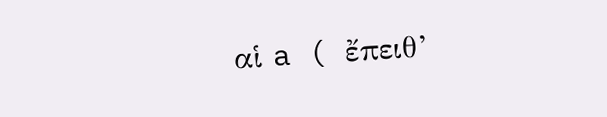αἱ a ( ἔπειθ’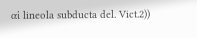αἱ lineola subducta del. Vict.2))